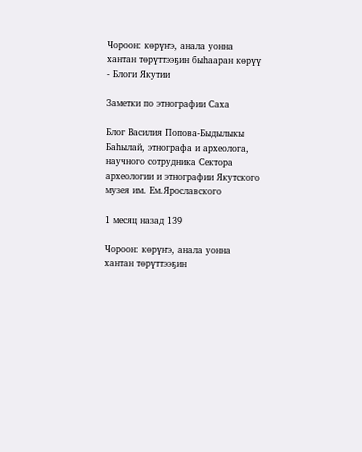Чороон: көрүҥэ, анала уонна хантан төрүттээҕин быһааран көрүү - Блоги Якутии

Заметки по этнографии Саха

Блог Василия Попова-Быдылыкы Баһылай, этнографа и археолога, научного сотрудника Сектора археологии и этнографии Якутского музея им. Ем.Ярославского

1 месяц назад 139

Чороон: көрүҥэ, анала уонна хантан төрүттээҕин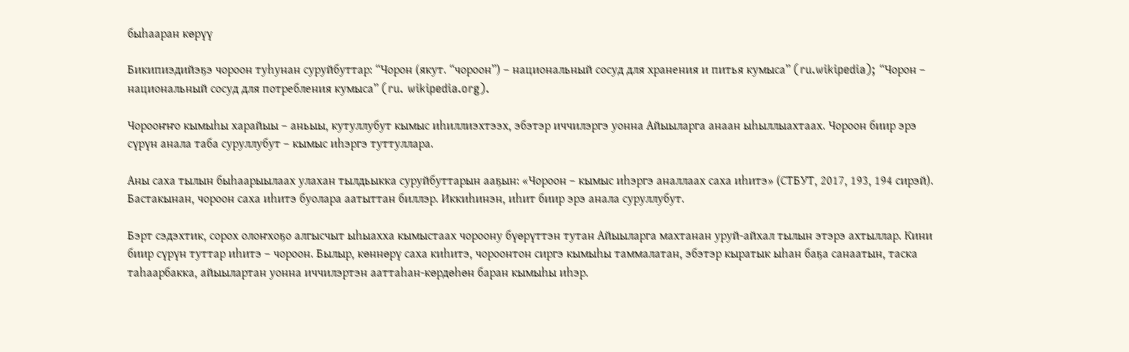быһааран көрүү

Бикипиэдийэҕэ чороон туһунан суруйбуттар: “Чорон (якут. “чороон”) – национальный сосуд для хранения и питья кумыса” (ru.wikipedia); “Чорон – национальный сосуд для потребления кумыса” (ru. wikipedia.org).

Чорооҥҥо кымыһы харайыы – аньыы, кутуллубут кымыс иһиллиэхтээх, эбэтэр иччилэргэ уонна Айыыларга анаан ыһыллыахтаах. Чороон биир эрэ сүрүн анала таба суруллубут – кымыс иһэргэ туттуллара.

Аны саха тылын быһаарыылаах улахан тылдьыкка суруйбуттарын ааҕын: «Чороон – кымыс иһэргэ аналлаах саха иһитэ» (СТБУТ, 2017, 193, 194 сирэй). Бастакынан, чороон саха иһитэ буолара аатыттан биллэр. Иккиһинэн, иһит биир эрэ анала суруллубут.

Бэрт сэдэхтик, сорох олоҥхоҕо алгысчыт ыһыахха кымыстаах чороону бүөрүттэн тутан Айыыларга махтанан уруй-айхал тылын этэрэ ахтыллар. Кини биир сүрүн туттар иһитэ – чороон. Былыр, көннөрү саха киһитэ, чороонтон сиргэ кымыһы таммалатан, эбэтэр кыратык ыһан баҕа санаатын, таска таһаарбакка, айыылартан уонна иччилэртэн ааттаһан-көрдөһөн баран кымыһы иһэр.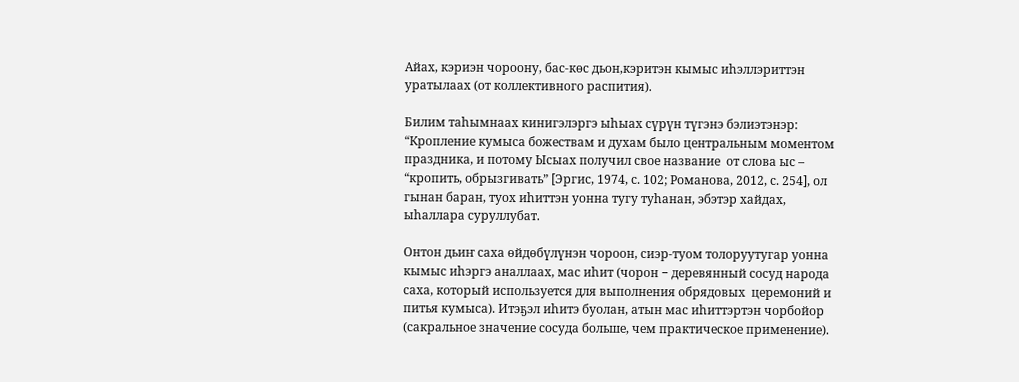Айах, кэриэн чороону, бас-көс дьон,кэритэн кымыс иһэллэриттэн уратылаах (от коллективного распития).

Билим таһымнаах кинигэлэргэ ыһыах сүрүн түгэнэ бэлиэтэнэр: “Кропление кумыса божествам и духам было центральным моментом праздника, и потому Ысыах получил свое название  от слова ыс – “кропить, обрызгивать” [Эргис, 1974, с. 102; Романова, 2012, с. 254], ол гынан баран, туох иһиттэн уонна тугу туһанан, эбэтэр хайдах, ыһаллара суруллубат.

Онтон дьиҥ саха өйдөбүлүнэн чороон, сиэр-туом толоруутугар уонна кымыс иһэргэ аналлаах, мас иһит (чорон − деревянный сосуд народа саха, который используется для выполнения обрядовых  церемоний и питья кумыса). Итэҕэл иһитэ буолан, атын мас иһиттэртэн чорбойор (сакральное значение сосуда больше, чем практическое применение).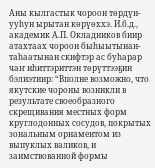Аны кылгастык чороон төрдүн-ууһун ырытан көрүөххэ. И.б.д., академик А.П. Окладников биир атахтаах чороон быһыытынан-таһаатынан скифтэр ас буһарар чаҥ иһиттэриттэн төрүттээҕин бэлиэтиир: “Вполне возможно, что якутские чороны возникли в результате своеобразного скрещивания местных форм круглодонных сосудов, покрытых зональным орнаментом из выпуклых валиков, и заимствованной формы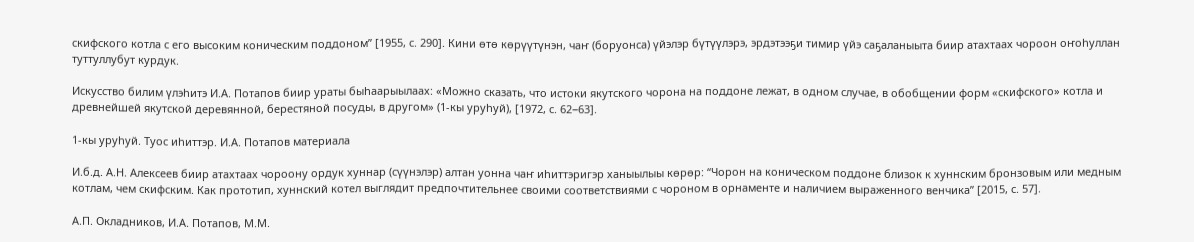скифского котла с его высоким коническим поддоном” [1955, с. 290]. Кини өтө көрүүтүнэн, чаҥ (боруонса) үйэлэр бүтүүлэрэ, эрдэтээҕи тимир үйэ саҕаланыыта биир атахтаах чороон оҥоһуллан туттуллубут курдук.

Искусство билим үлэһитэ И.А. Потапов биир ураты быһаарыылаах: «Можно сказать, что истоки якутского чорона на поддоне лежат, в одном случае, в обобщении форм «скифского» котла и древнейшей якутской деревянной, берестяной посуды, в другом» (1-кы уруһуй), [1972, с. 62−63].

1-кы уруһуй. Туос иһиттэр. И.А. Потапов материала

И.б.д. А.Н. Алексеев биир атахтаах чороону ордук хуннар (сүүнэлэр) алтан уонна чаҥ иһиттэригэр ханыылыы көрөр: “Чорон на коническом поддоне близок к хуннским бронзовым или медным котлам, чем скифским. Как прототип, хуннский котел выглядит предпочтительнее своими соответствиями с чороном в орнаменте и наличием выраженного венчика” [2015, с. 57].

А.П. Окладников, И.А. Потапов, М.М.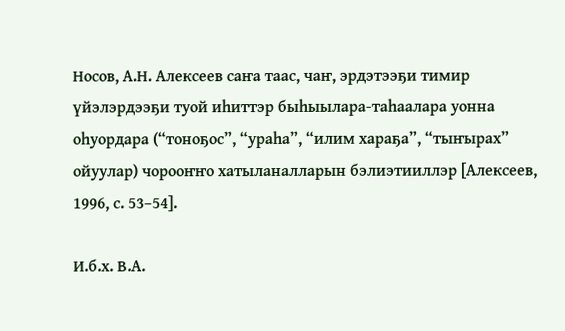Носов, А.Н. Алексеев саҥа таас, чаҥ, эрдэтээҕи тимир үйэлэрдээҕи туой иһиттэр быһыылара-таһаалара уонна оһуордара (“тоноҕос”, “ураһа”, “илим хараҕа”, “тыҥырах” ойуулар) чорооҥҥо хатыланалларын бэлиэтииллэр [Алексеев, 1996, с. 53–54].

И.б.х. В.А.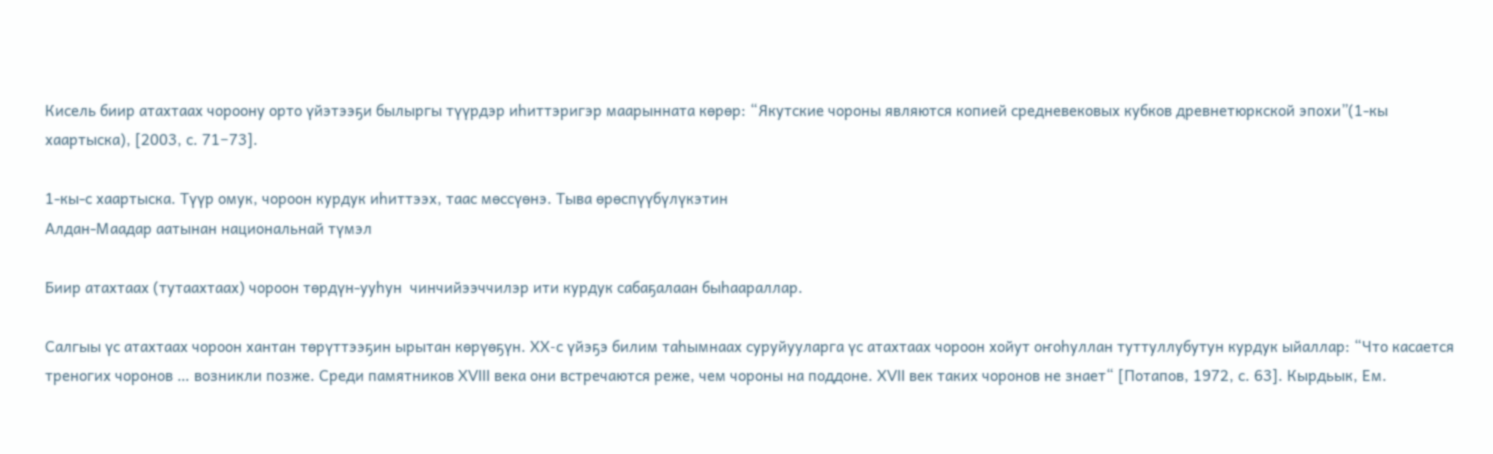Кисель биир атахтаах чороону орто үйэтээҕи былыргы түүрдэр иһиттэригэр маарынната көрөр: “Якутские чороны являются копией средневековых кубков древнетюркской эпохи”(1-кы хаартыска), [2003, с. 71−73].

1-кы-с хаартыска. Түүр омук, чороон курдук иһиттээх, таас мөссүөнэ. Тыва өрөспүүбүлүкэтин
Алдан-Маадар аатынан национальнай түмэл

Биир атахтаах (тутаахтаах) чороон төрдүн-ууһун  чинчийээччилэр ити курдук сабаҕалаан быһаараллар.

Салгыы үс атахтаах чороон хантан төрүттээҕин ырытан көрүөҕүн. XX-с үйэҕэ билим таһымнаах суруйууларга үс атахтаах чороон хойут оҥоһуллан туттуллубутун курдук ыйаллар: “Что касается треногих чоронов … возникли позже. Среди памятников XVIII века они встречаются реже, чем чороны на поддоне. XVII век таких чоронов не знает“ [Потапов, 1972, с. 63]. Кырдьык, Ем.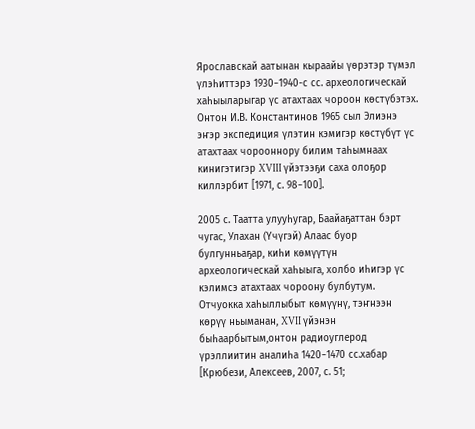Ярославскай аатынан кыраайы үөрэтэр түмэл үлэһиттэрэ 1930−1940-с сс. археологическай хаһыыларыгар үс атахтаах чороон көстүбэтэх. Онтон И.В. Константинов 1965 сыл Элиэнэ эҥэр экспедиция үлэтин кэмигэр көстүбүт үс атахтаах чорооннору билим таһымнаах кинигэтигэр XVIII үйэтээҕи саха олоҕор киллэрбит [1971, с. 98−100].

2005 с. Таатта улууһугар, Баайаҕаттан бэрт чугас, Улахан (Үчүгэй) Алаас буор булгунньаҕар, киһи көмүүтүн археологическай хаһыыга, холбо иһигэр үс кэлимсэ атахтаах чороону булбутум. Отчуокка хаһыллыбыт көмүүнү, тэҥнээн көрүү ньыманан, XVII үйэнэн быһаарбытым,онтон радиоуглерод үрэллиитин аналиһа 1420−1470 сс.хабар [Крюбези, Алексеев, 2007, с. 51;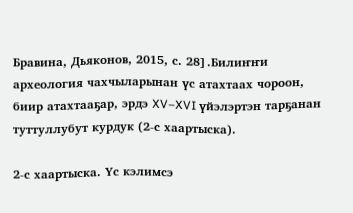Бравина, Дьяконов, 2015, с. 28].Билиҥҥи археология чахчыларынан үс атахтаах чороон, биир атахтааҕар, эрдэ XV–XVI үйэлэртэн тарҕанан туттуллубут курдук (2-с хаартыска).

2-с хаартыска. Үс кэлимсэ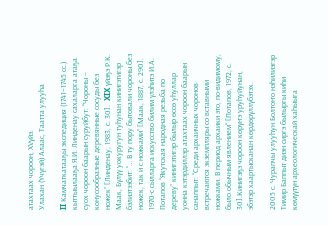атахтаах чороон, XVүйэ.
Улахан (Үчүгэй) Алаас, Таатта улууһа

II Камчаткатааҕы экспедиция (1741−1745 сс.) кыттыылааҕа Я.И. Линденау сахаларга атаҕа суох чороон баарын суруйбут: “Чороны −  конусообразные деревянные сосуды без ножек” [Линденау, 1983, с. 30].  XIX үйэҕэ Р.К. Маак, Бүлүү уокуругун туһунан кинигэтигэр бэлиэтээбит: “… В ту пору бытовали чороны без ножек, так и с ножками” [Маак, 1887, с. 290]. 1970-с сылларга искусство билим үлэһитэ И.А. Потапов “Якутская народная резьба по дереву” кинигэтигэр былыр өссө уһуллар уонна кэтэрдиллэр атахтаах чороон баарын санаппыт: “Среди архаичных чоронов встречаются экземпляры со вставными ножками. В период архаики это, по-видимому, было обычным явлением“ [Потапов, 1972, с. 30].Кинигэҕэ чороон көрүҥэ уруһуйунан, эбэтэр хаартысканан көрдөрүллүбэтэх.

2005 с. Чурапчы улууһун Болтоҥо нэһилиэгэр Тимир Баппыт диэн сиргэ былыргы киһи көмүүтүн археологическай хаһыыга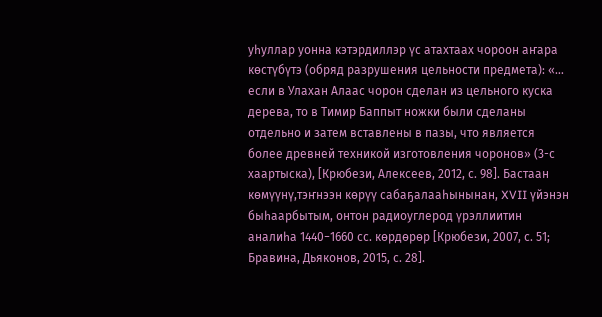уһуллар уонна кэтэрдиллэр үс атахтаах чороон аҥара көстүбүтэ (обряд разрушения цельности предмета): «… если в Улахан Алаас чорон сделан из цельного куска дерева, то в Тимир Баппыт ножки были сделаны отдельно и затем вставлены в пазы, что является более древней техникой изготовления чоронов» (3-с хаартыска), [Крюбези, Алексеев, 2012, с. 98]. Бастаан көмүүнү,тэҥнээн көрүү сабаҕалааһынынан, XVII үйэнэн быһаарбытым, онтон радиоуглерод үрэллиитин аналиһа 1440−1660 сс. көрдөрөр [Крюбези, 2007, с. 51; Бравина, Дьяконов, 2015, с. 28].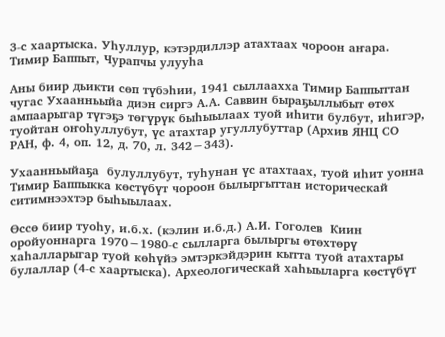3-с хаартыска. Уһуллур, кэтэрдиллэр атахтаах чороон аҥара.
Тимир Баппыт, Чурапчы улууһа

Аны биир дьикти сөп түбэһии, 1941 сыллаахха Тимир Баппыттан чугас Ухаанньыйа диэн сиргэ А.А. Саввин быраҕыллыбыт өтөх ампаарыгар түгэҕэ төгүрүк быһыылаах туой иһити булбут, иһигэр, туойтан оҥоһуллубут, үс атахтар угуллубуттар (Архив ЯНЦ СО РАН, ф. 4, оп. 12, д. 70, л. 342−343).

Ухаанньыйаҕа  булуллубут, туһунан үс атахтаах, туой иһит уонна Тимир Баппыкка көстүбүт чороон былыргыттан историческай ситимнээхтэр быһыылаах.

Өссө биир туоһу, и.б.х. (кэлин и.б.д.) А.И. Гоголев  Киин оройуоннарга 1970−1980-с сылларга былыргы өтөхтөрү хаһалларыгар туой көһүйэ эмтэркэйдэрин кытта туой атахтары булаллар (4-с хаартыска). Археологическай хаһыыларга көстүбүт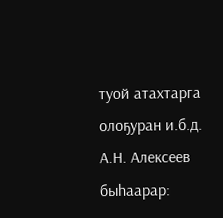туой атахтарга олоҕуран и.б.д. А.Н. Алексеев быһаарар: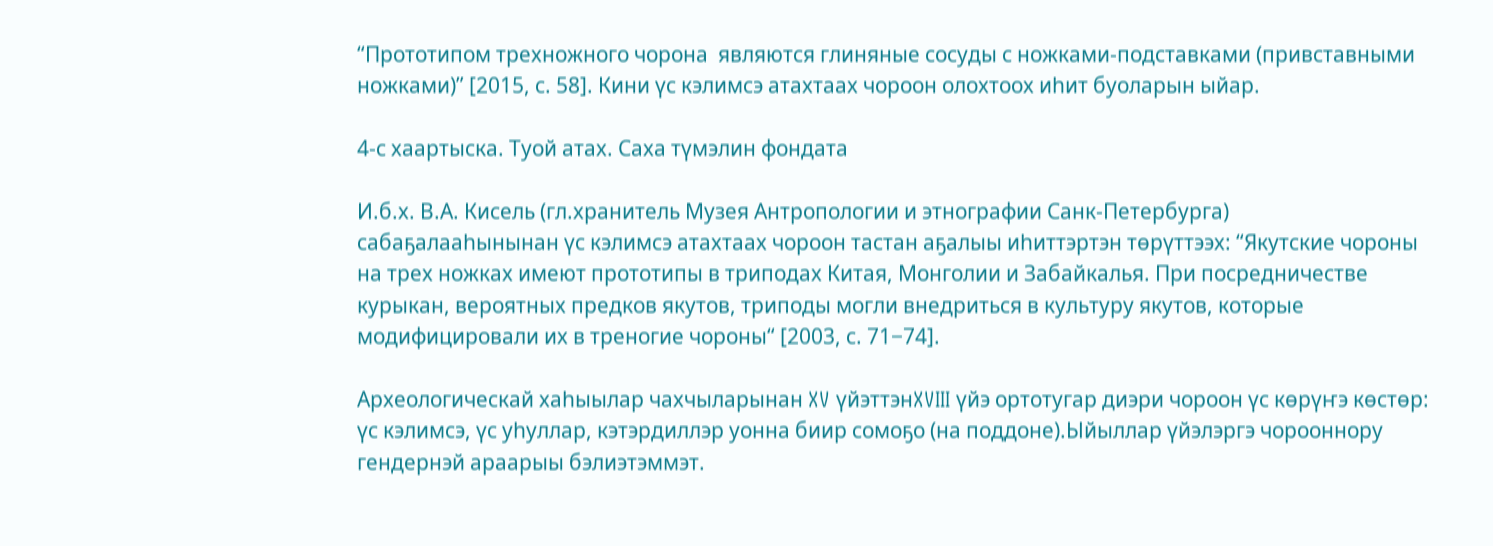“Прототипом трехножного чорона  являются глиняные сосуды с ножками-подставками (привставными ножками)” [2015, с. 58]. Кини үс кэлимсэ атахтаах чороон олохтоох иһит буоларын ыйар.

4-с хаартыска. Туой атах. Саха түмэлин фондата

И.б.х. В.А. Кисель (гл.хранитель Музея Антропологии и этнографии Санк-Петербурга) сабаҕалааһынынан үс кэлимсэ атахтаах чороон тастан аҕалыы иһиттэртэн төрүттээх: “Якутские чороны на трех ножках имеют прототипы в триподах Китая, Монголии и Забайкалья. При посредничестве курыкан, вероятных предков якутов, триподы могли внедриться в культуру якутов, которые модифицировали их в треногие чороны“ [2003, с. 71−74].

Археологическай хаһыылар чахчыларынан XV үйэттэнXVIII үйэ ортотугар диэри чороон үс көрүҥэ көстөр: үс кэлимсэ, үс уһуллар, кэтэрдиллэр уонна биир сомоҕо (на поддоне).Ыйыллар үйэлэргэ чорооннору гендернэй араарыы бэлиэтэммэт.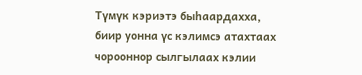Түмүк кэриэтэ быһаардахха, биир уонна үс кэлимсэ атахтаах чорооннор сылгылаах кэлии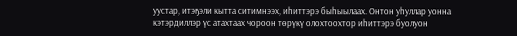уустар, итэҕэли кытта ситимнээх, иһиттэрэ быһыылаах. Онтон уһуллар уонна кэтэрдиллэр үс атахтаах чороон төрүкү олохтоохтор иһиттэрэ буолуон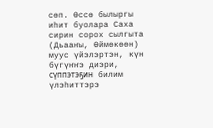сөп. Өссө былыргы иһит буолара Саха сирин сорох сылгыта (Дьааҥы, Өймөкөөн) муус үйэлэртэн, күн бүгүҥҥэ диэри, сүппэтэҕин билим үлэһиттэрэ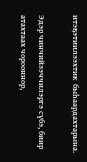итэҕэтиилээхтик  быһаардахтарына.

Эдэр чинчийээччилэргэ сүбэ, биир атахтаах чорооннор,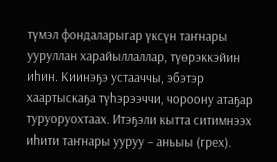түмэл фондаларыгар үксүн таҥнары ууруллан харайыллаллар, түөрэккэйин иһин. Киинэҕэ устааччы, эбэтэр хаартыскаҕа түһэрээччи, чороону атаҕар туруоруохтаах. Итэҕэли кытта ситимнээх иһити таҥнары ууруу − аньыы (грех).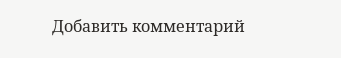Добавить комментарий